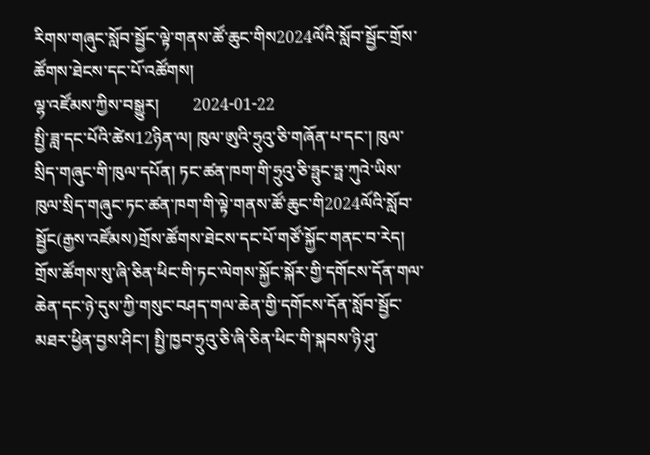རིགས་གཞུང་སློབ་སྦྱོང་ལྟེ་གནས་ཚོ་ཆུང་གིས2024ལོའི་སློབ་སྦྱོང་གྲོས་ཚོགས་ཐེངས་དང་པོ་འཚོགས།
ལྷ་འཛོམས་ཀྱིས་བསྒྱུར།        2024-01-22
སྤྱི་ཟླ་དང་པོའི་ཚེས12ཉིན་ལ། ཁུལ་ཨུའི་ཧྲུའུ་ཅི་གཞོན་པ་དང་། ཁུལ་སྲིད་གཞུང་གི་ཁུལ་དཔོན། ཏང་ཚན་ཁག་གི་ཧྲུའུ་ཅི་ཧྥུང་ཧྥ་ཀུའེ་ཡིས་ཁུལ་སྲིད་གཞུང་ཏང་ཚན་ཁག་གི་ལྟེ་གནས་ཚོ་ཆུང་གི2024ལོའི་སློབ་སྦྱོང(རྒྱས་འཛོམས)གྲོས་ཚོགས་ཐེངས་དང་པོ་གཙོ་སྐྱོང་གནང་བ་རེད། གྲོས་ཚོགས་སུ་ཞི་ཅིན་ཕིང་གི་ཏང་ལེགས་སྐྱོང་སྐོར་གྱི་དགོངས་དོན་གལ་ཆེན་དང་ཉེ་དུས་ཀྱི་གསུང་བཤད་གལ་ཆེན་གྱི་དགོངས་དོན་སློབ་སྦྱོང་མཐར་ཕྱིན་བྱས་ཤིང་། སྤྱི་ཁྱབ་ཧྲུའུ་ཅི་ཞི་ཅིན་ཕིང་གི་སྐབས་ཉི་ཤུ་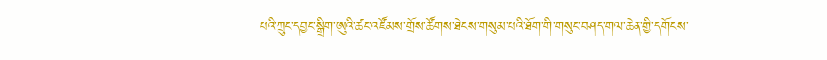པའི་ཀྲུང་དབྱང་སྒྲིག་ཨུའི་ཚང་འཛོམས་གྲོས་ཚོགས་ཐེངས་གསུམ་པའི་ཐོག་གི་གསུང་བཤད་གལ་ཆེན་གྱི་དགོངས་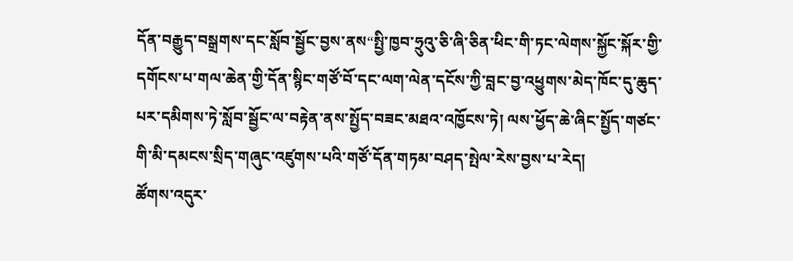དོན་བརྒྱུད་བསྒྲགས་དང་སློབ་སྦྱོང་བྱས་ནས“སྤྱི་ཁྱབ་ཧྲུའུ་ཅི་ཞི་ཅིན་ཕིང་གི་ཏང་ལེགས་སྐྱོང་སྐོར་གྱི་དགོངས་པ་གལ་ཆེན་གྱི་དོན་སྙིང་གཙོ་བོ་དང་ལག་ལེན་དངོས་ཀྱི་བླང་བྱ་འཕྱུགས་མེད་ཁོང་དུ་ཆུད་པར་དམིགས་ཏེ་སློབ་སྦྱོང་ལ་བརྟེན་ནས་སྤྱོད་བཟང་མཐའ་འཁྱོངས་ཏེ། ལས་ཕྱོད་ཆེ་ཞིང་སྤྱོད་གཙང་གི་མི་དམངས་སྲིད་གཞུང་འཛུགས་པའི་གཙོ་དོན་གཏམ་བཤད་སྤེལ་རེས་བྱས་པ་རེད།
ཚོགས་འདུར་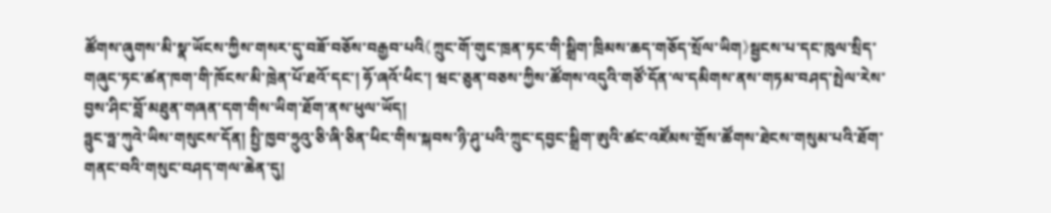ཚོགས་ཞུགས་མི་སྣ་ཡོངས་ཀྱིས་གསར་དུ་བཟོ་བཅོས་བརྒྱབ་པའི《ཀྲུང་གོ་གུང་ཁྲན་ཏང་གི་སྒྲིག་ཁྲིམས་ཆད་གཅོད་སྲོལ་ཡིག》སྦྱངས་པ་དང་ཁུལ་སྲིད་གཞུང་ཏང་ཚན་ཁག་གི་ཁོངས་མི་ཁྲེན་པོ་ཐའོ་དང་། ཧོ་ཞའོ་ཕིང་། ཝང་ཅུན་བཅས་ཀྱིས་ཚོགས་འདུའི་གཙོ་དོན་ལ་དམིགས་ནས་གཏམ་བཤད་སྤེལ་རེས་བྱས་ཤིང་བློ་མཐུན་གཞན་དག་གིས་ཡིག་ཐོག་ནས་ཕུལ་ཡོད།
ཧྥུང་ཧྥ་ཀུའེ་ཡིས་གསུངས་དོན། སྤྱི་ཁྱབ་ཧྲུའུ་ཅི་ཞི་ཅིན་ཕིང་གིས་སྐབས་ཉི་ཤུ་པའི་ཀྲུང་དབྱང་སྒྲིག་ཨུའི་ཚང་འཛོམས་གྲོས་ཚོགས་ཐེངས་གསུམ་པའི་ཐོག་གནང་བའི་གསུང་བཤད་གལ་ཆེན་དུ།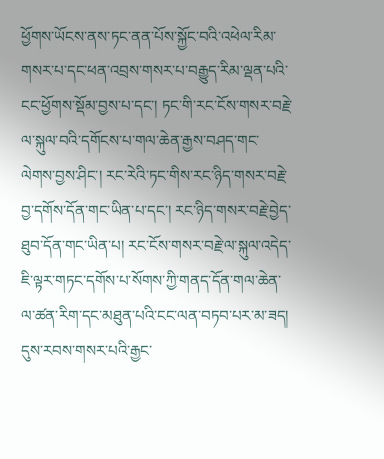ཕྱོགས་ཡོངས་ནས་ཏང་ནན་པོས་སྐྱོང་བའི་འཕེལ་རིམ་གསར་པ་དང་ཕན་འབྲས་གསར་པ་བརྒྱུད་རིམ་ལྡན་པའི་ངང་ཕྱོགས་སྡོམ་བྱས་པ་དང་། ཏང་གི་རང་ངོས་གསར་བརྗེ་ལ་སྐུལ་བའི་དགོངས་པ་གལ་ཆེན་རྒྱས་བཤད་གང་ལེགས་བྱས་ཤིང་། རང་རེའི་ཏང་གིས་རང་ཉིད་གསར་བརྗེ་བྱ་དགོས་དོན་གང་ཡིན་པ་དང་། རང་ཉིད་གསར་བརྗེ་བྱེད་ཐུབ་དོན་གང་ཡིན་པ། རང་ངོས་གསར་བརྗེ་ལ་སྐུལ་འདེད་ཇི་ལྟར་གཏང་དགོས་པ་སོགས་ཀྱི་གནད་དོན་གལ་ཆེན་ལ་ཚན་རིག་དང་མཐུན་པའི་ངང་ལན་བཏབ་པར་མ་ཟད། དུས་རབས་གསར་པའི་རྒྱང་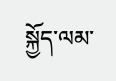སྐྱོད་ལམ་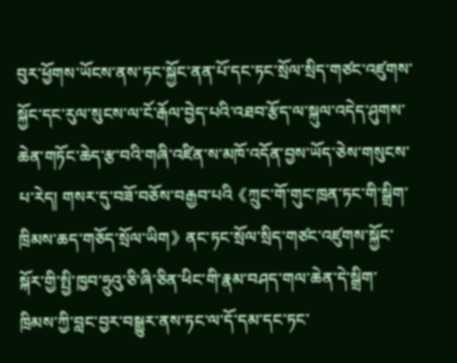བུར་ཕྱོགས་ཡོངས་ནས་ཏང་སྐྱོང་ནན་པོ་དང་ཏང་སྲོལ་སྲིད་གཙང་འཛུགས་སྐྱོང་དང་རུལ་སུངས་ལ་ངོ་རྒོལ་བྱེད་པའི་འཐབ་རྩོད་ལ་སྐུལ་འདེད་ཤུགས་ཆེན་གཏོང་ཆེད་རྩ་བའི་གཞི་འཛིན་ས་མཁོ་འདོན་བྱས་ཡོད་ཅེས་གསུངས་པ་རེད། གསར་དུ་བཟོ་བཅོས་བརྒྱབ་པའི《ཀྲུང་གོ་གུང་ཁྲན་ཏང་གི་སྒྲིག་ཁྲིམས་ཆད་གཅོད་སྲོལ་ཡིག》ནང་ཏང་སྲོལ་སྲིད་གཙང་འཛུགས་སྐྱོང་སྐོར་གྱི་སྤྱི་ཁྱབ་ཧྲུའུ་ཅི་ཞི་ཅིན་ཕིང་གི་རྣམ་བཤད་གལ་ཆེན་དེ་སྒྲིག་ཁྲིམས་ཀྱི་བླང་བྱར་བསྒྱུར་ནས་ཏང་ལ་དོ་དམ་དང་ཏང་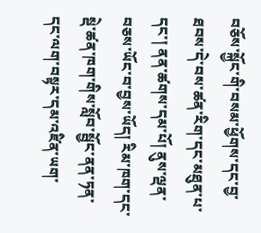བཅོས་སྐྱོང་གི་བསམ་ཕྱོགས་དང་བྱ་ཐབས་དེ་བས་ཚན་རིག་དང་མཐུན་པ་དང་། ནན་ཚགས་དམ་པོ། ནུས་ལྡན་བཅས་ཡོང་བ་བྱས་ཡོད། རིམ་ཁག་དང་སྡེ་ཚན་ཁག་གིས་སློབ་སྦྱོང་ནན་ཏན་དང་ལག་བསྟར་དམ་འཛིན་ཡག་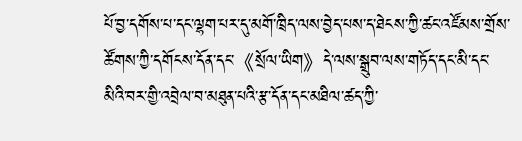པོ་བྱ་དགོས་པ་དང་ལྷག་པར་དུ་མགོ་ཁྲིད་ལས་བྱེད་པས་ད་ཐེངས་ཀྱི་ཚང་འཛོམས་གྲོས་ཚོགས་ཀྱི་དགོངས་དོན་དང་《སྲོལ་ཡིག》དེ་ལས་སྒྲུབ་ལས་གཏོད་དང་མི་དང་མིའི་བར་གྱི་འབྲེལ་བ་མཐུན་པའི་རྩ་དོན་དང་མཐིལ་ཚད་ཀྱི་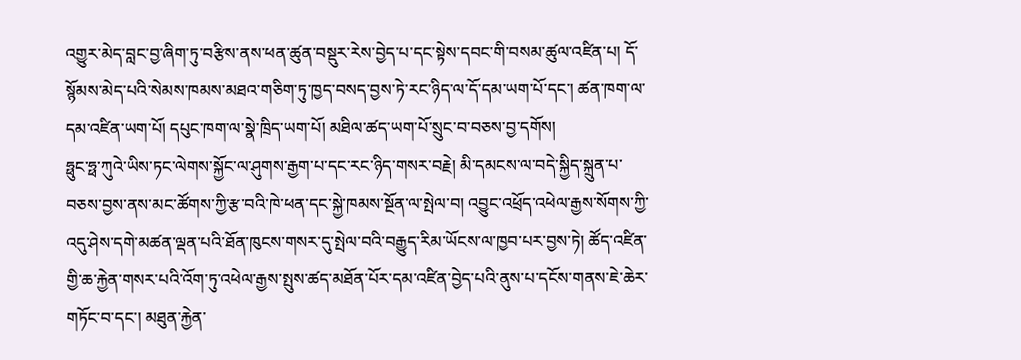འགྱུར་མེད་བླང་བྱ་ཞིག་ཏུ་བརྩིས་ནས་ཕན་ཚུན་བསྡུར་རེས་བྱེད་པ་དང་སྟེས་དབང་གི་བསམ་ཚུལ་འཛིན་པ། དོ་སྙོམས་མེད་པའི་སེམས་ཁམས་མཐའ་གཅིག་ཏུ་ཁྱད་བསད་བྱས་ཏེ་རང་ཉིད་ལ་དོ་དམ་ཡག་པོ་དང་། ཚན་ཁག་ལ་དམ་འཛིན་ཡག་པོ། དཔུང་ཁག་ལ་སྣེ་ཁྲིད་ཡག་པོ། མཐིལ་ཚད་ཡག་པོ་སྲུང་བ་བཅས་བྱ་དགོས།
ཧྥུང་ཧྥ་ཀུའེ་ཡིས་ཏང་ལེགས་སྐྱོང་ལ་ཤུགས་རྒྱག་པ་དང་རང་ཉིད་གསར་བརྗེ། མི་དམངས་ལ་བདེ་སྐྱིད་སྐྲུན་པ་བཅས་བྱས་ནས་མང་ཚོགས་ཀྱི་རྩ་བའི་ཁེ་ཕན་དང་སྐྱེ་ཁམས་སྔོན་ལ་སྤེལ་བ། འབྱུང་འཕྲོད་འཕེལ་རྒྱས་སོགས་ཀྱི་འདུ་ཤེས་དགེ་མཚན་ལྡན་པའི་ཐོན་ཁུངས་གསར་དུ་སྤེལ་བའི་བརྒྱུད་རིམ་ཡོངས་ལ་ཁྱབ་པར་བྱས་ཏེ། ཚོད་འཛིན་གྱི་ཆ་རྐྱེན་གསར་པའི་འོག་ཏུ་འཕེལ་རྒྱས་སྤུས་ཚད་མཐོན་པོར་དམ་འཛིན་བྱེད་པའི་ནུས་པ་དངོས་གནས་ཇེ་ཆེར་གཏོང་བ་དང་། མཐུན་རྐྱེན་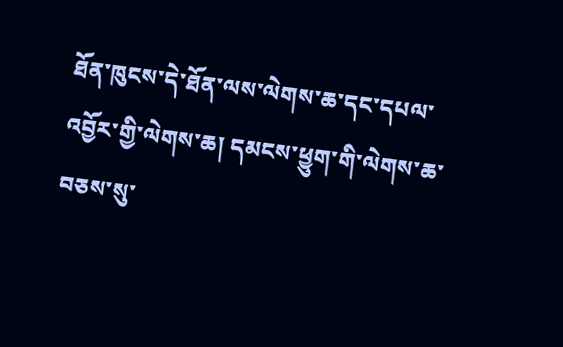ཐོན་ཁུངས་དེ་ཐོན་ལས་ལེགས་ཆ་དང་དཔལ་འབྱོར་གྱི་ལེགས་ཆ། དམངས་ཕྱུག་གི་ལེགས་ཆ་བཅས་སུ་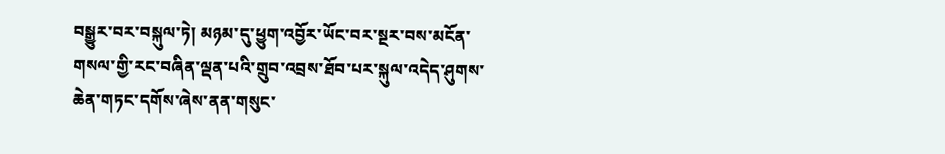བསྒྱུར་བར་བསྐུལ་ཏེ། མཉམ་དུ་ཕྱུག་འབྱོར་ཡོང་བར་སྔར་བས་མངོན་གསལ་གྱི་རང་བཞིན་ལྡན་པའི་གྲུབ་འབྲས་ཐོབ་པར་སྐུལ་འདེད་ཤུགས་ཆེན་གཏང་དགོས་ཞེས་ནན་གསུང་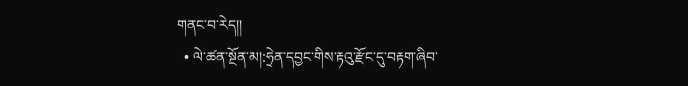གནང་བ་རེད།།
  • ལེ་ཚན་སྔོན་མ།:ཧྲེན་དབྱང་གིས་རྟའུ་རྫོང་དུ་བརྟག་ཞིབ་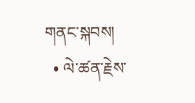གནང་སྐབས།
  • ལེ་ཚན་རྗེས་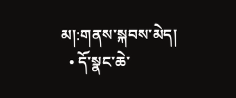མ།:གནས་སྐབས་མེད།
  • དོ་སྣང་ཆེ་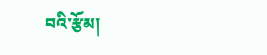བའི་རྩོམ།